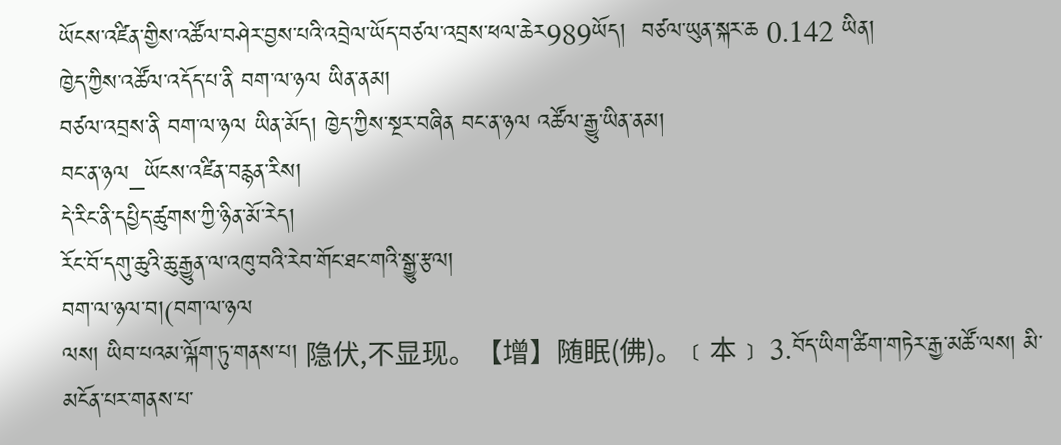ཡོངས་འཛིན་གྱིས་འཚོལ་བཤེར་བྱས་པའི་འབྲེལ་ཡོད་བཙལ་འབྲས་ཕལ་ཆེར989ཡོད།  བཙལ་ཡུན་སྐར་ཆ 0.142 ཡིན།
ཁྱེད་ཀྱིས་འཚོལ་འདོད་པ་ནི བག་ལ་ཉལ ཡིན་ནམ།
བཙལ་འབྲས་ནི བག་ལ་ཉལ ཡིན་མོད། ཁྱེད་ཀྱིས་སྔར་བཞིན བང་ན་ཉལ འཚོལ་རྒྱུ་ཡིན་ནམ།
བང་ན་ཉལ_ཡོངས་འཛིན་བརྙན་རིས།
དེ་རིང་ནི་དཔྱིད་ཚུགས་ཀྱི་ཉིན་མོ་རེད།
རོང་བོ་དགུ་ཆུའི་ཆུ་རྒྱུན་ལ་འཁུ་བའི་རེབ་གོང་ཐང་གའི་སྒྱུ་རྩལ།
བག་ལ་ཉལ་བ།(བག་ལ་ཉལ
ལས། ཡིབ་པའམ་ལྐོག་ཏུ་གནས་པ། 隐伏,不显现。【增】随眠(佛)。﹝本﹞ 3.བོད་ཡིག་ཚིག་གཏེར་རྒྱ་མཚོ་ལས། མི་མངོན་པར་གནས་པ་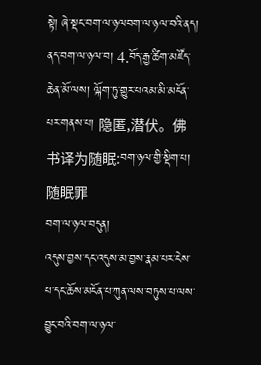སྟེ། ཞེ་སྡང་བག་ལ་ཉལབག་ལ་ཉལ་བའི་ནད། ནད་བག་ལ་ཉལ་བ། 4.བོད་རྒྱ་ཚིག་མཛོད་ཆེན་མོ་ལས། ལྐོག་ཏུ་གྱུར་པའམ་མི་མངོན་པར་གནས་པ། 隐匿,潜伏。佛书译为随眠:བག་ཉལ་གྱི་སྡིག་པ། 随眠罪
བག་ལ་ཉལ་བདུན།
འདུས་བྱས་དང་འདུས་མ་བྱས་རྣམ་པར་ངེས་པ་དང་ཆོས་མངོན་པ་ཀུན་ལས་བཏུས་པ་ལས་བྱུང་བའི་བག་ལ་ཉལ་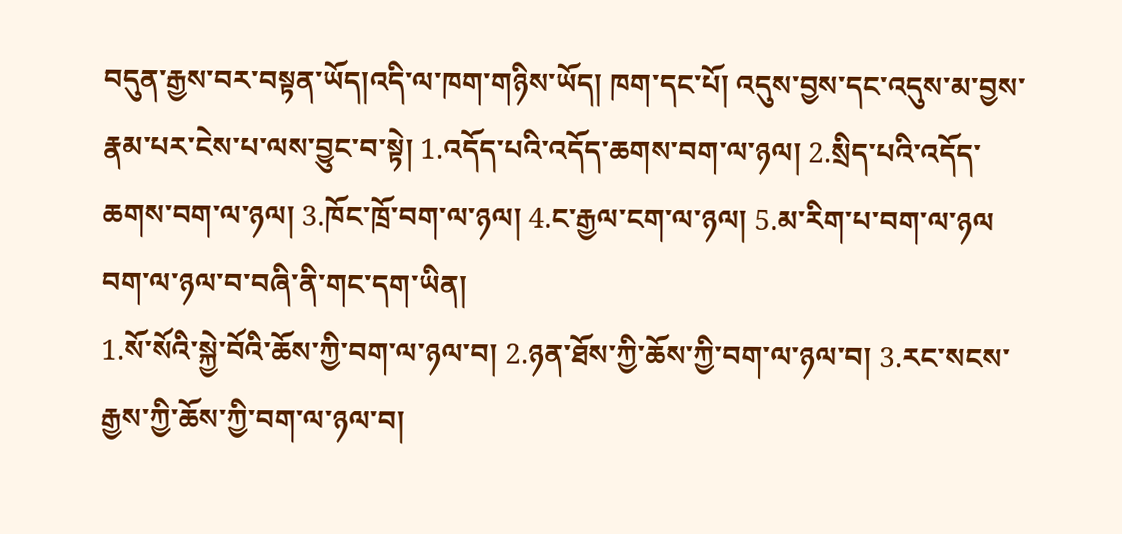བདུན་རྒྱས་བར་བསྟན་ཡོད།འདི་ལ་ཁག་གཉིས་ཡོད། ཁག་དང་པོ། འདུས་བྱས་དང་འདུས་མ་བྱས་རྣམ་པར་ངེས་པ་ལས་བྱུང་བ་སྟེ། 1.འདོད་པའི་འདོད་ཆགས་བག་ལ་ཉལ། 2.སྲིད་པའི་འདོད་ཆགས་བག་ལ་ཉལ། 3.ཁོང་ཁྲོ་བག་ལ་ཉལ། 4.ང་རྒྱལ་ངག་ལ་ཉལ། 5.མ་རིག་པ་བག་ལ་ཉལ
བག་ལ་ཉལ་བ་བཞི་ནི་གང་དག་ཡིན།
1.སོ་སོའི་སྐྱེ་བོའི་ཆོས་ཀྱི་བག་ལ་ཉལ་བ། 2.ཉན་ཐོས་ཀྱི་ཆོས་ཀྱི་བག་ལ་ཉལ་བ། 3.རང་སངས་རྒྱས་ཀྱི་ཆོས་ཀྱི་བག་ལ་ཉལ་བ།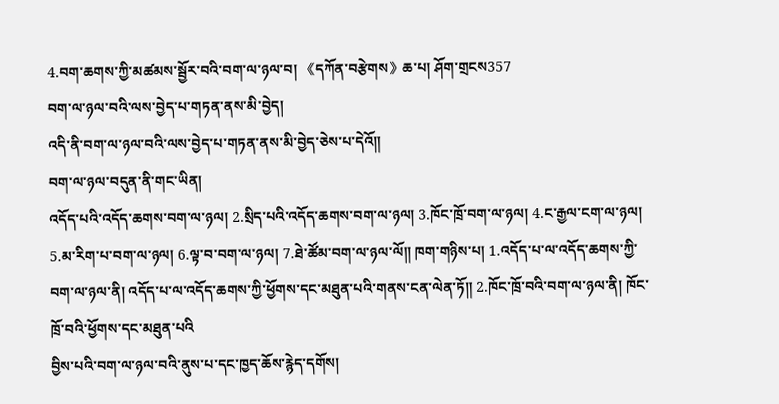4.བག་ཆགས་ཀྱི་མཚམས་སྦྱོར་བའི་བག་ལ་ཉལ་བ། 《དཀོན་བརྩེགས》ཆ་པ། ཤོག་གྲངས357
བག་ལ་ཉལ་བའི་ལས་བྱེད་པ་གཏན་ནས་མི་བྱེད།
འདི་ནི་བག་ལ་ཉལ་བའི་ལས་བྱེད་པ་གཏན་ནས་མི་བྱེད་ཅེས་པ་དེའོ༎
བག་ལ་ཉལ་བདུན་ནི་གང་ཡིན།
འདོད་པའི་འདོད་ཆགས་བག་ལ་ཉལ། 2.སྲིད་པའི་འདོད་ཆགས་བག་ལ་ཉལ། 3.ཁོང་ཁྲོ་བག་ལ་ཉལ། 4.ང་རྒྱལ་ངག་ལ་ཉལ། 5.མ་རིག་པ་བག་ལ་ཉལ། 6.ལྟ་བ་བག་ལ་ཉལ། 7.ཐེ་ཚོམ་བག་ལ་ཉལ་ལོ༎ ཁག་གཉིས་པ། 1.འདོད་པ་ལ་འདོད་ཆགས་ཀྱི་བག་ལ་ཉལ་ནི། འདོད་པ་ལ་འདོད་ཆགས་ཀྱི་ཕྱོགས་དང་མཐུན་པའི་གནས་ངན་ལེན་ཏོ༎ 2.ཁོང་ཁྲོ་བའི་བག་ལ་ཉལ་ནི། ཁོང་ཁྲོ་བའི་ཕྱོགས་དང་མཐུན་པའི
བྱིས་པའི་བག་ལ་ཉལ་བའི་ནུས་པ་དང་ཁྱད་ཆོས་རྙེད་དགོས།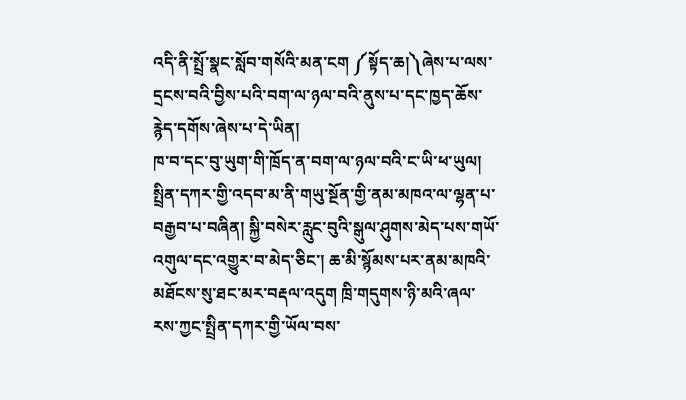འདི་ནི་སྤྲོ་སྣང་སློབ་གསོའི་མན་ངག ༼སྟོད་ཆ།༽ཞེས་པ་ལས་དྲངས་བའི་བྱིས་པའི་བག་ལ་ཉལ་བའི་ནུས་པ་དང་ཁྱད་ཆོས་རྙེད་དགོས་ཞེས་པ་དེ་ཡིན།
ཁ་བ་དང་བུ་ཡུག་གི་ཁྲོད་ན་བག་ལ་ཉལ་བའི་ང་ཡི་ཕ་ཡུལ།
སྤྲིན་དཀར་གྱི་འདབ་མ་ནི་གཡུ་སྔོན་གྱི་ནམ་མཁའ་ལ་ལྷན་པ་བརྒྱབ་པ་བཞིན། སྐྱི་བསེར་རླུང་བུའི་སྒུལ་ཤུགས་མེད་པས་གཡོ་འགུལ་དང་འགྱུར་བ་མེད་ཅིང་། ཆ་མི་སྙོམས་པར་ནམ་མཁའི་མཐོངས་སུ་ཐང་མར་བརྡལ་འདུག ཁྲི་གདུགས་ཉི་མའི་ཞལ་རས་ཀྱང་སྤྲིན་དཀར་གྱི་ཡོལ་བས་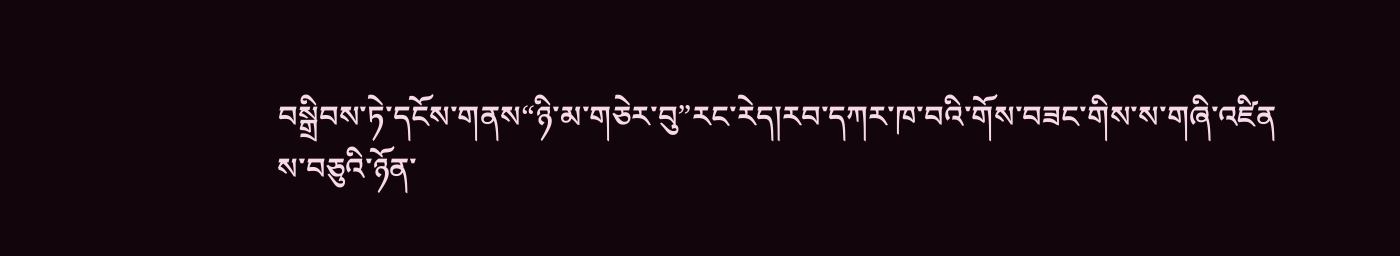བསྒྲིབས་ཏེ་དངོས་གནས“ཉི་མ་གཅེར་བུ”རང་རེད།རབ་དཀར་ཁ་བའི་གོས་བཟང་གིས་ས་གཞི་འཛིན
ས་བཅུའི་ཉོན་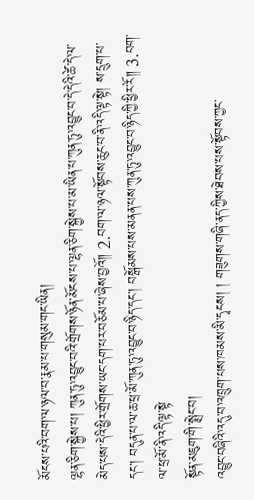མོངས་པའི་བག་ལ་ཉལ་བ་རྣམ་པ་གསུམ་གང་ཡིན།
ལྷན་ཅིག་སྐྱེས་པ། ཀུན་ཏུ་འབྱུང་བའི་གྲོགས་ཉོན་མོངས་པ་ལྷན་ཅིག་སྐྱེས་པ་མ་ཡིན་པ་ཀུན་ཏུ་འབྱུང་བ་དེ་དེའི་ཚེ་དེ་ལ་མེད་པས་དེའི་ཕྱིར་གྲོགས་ཡང་དག་པར་བཅོམ་པ་ཞེས་བྱའོ༎ 2.བག་ལ་ཉལ་སྟོབས་ཆུང་བ་ནི་འདི་ལྟ་སྟེ། ས་དྲུག་པ་དང་། བདུན་པ་ལ་ཆ་ཕྲ་མོ་ཀུན་ཏུ་འབྱུང་བ་ཉིད་དང་། བསྒོམས་པས་མནན་པས་ཀུན་ཏུ་འབྱུང་བ་ཉིད་ཀྱི་ཕྱིར་རོ༎ 3.བག་ལ་ཕྲ་མོ་ནི་འདི་ལྟ་སྟེ
སྟོན་མཇུག་གི་སྨྲེང་བ།
འབྱུང་བཞིའི་འདུ་བ་འཁྲུག་པས་ཁམས་མི་དྭངས། ། གཟུགས་གཞི་ནད་ཀྱིས་ཐེབས་པས་སྟོབས་ཀྱང་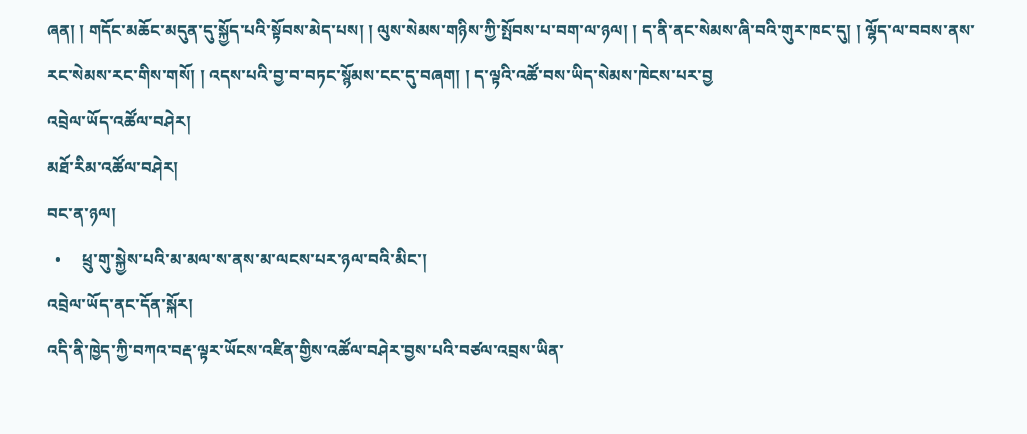ཞན། ། གདོང་མཆོང་མདུན་དུ་སྐྱོད་པའི་སྟོབས་མེད་པས། ། ལུས་སེམས་གཉིས་ཀྱི་སྤོབས་པ་བག་ལ་ཉལ། ། ད་ནི་ནང་སེམས་ཞི་བའི་གུར་ཁང་དུ། ། ལྷོད་ལ་བབས་ནས་རང་སེམས་རང་གིས་གསོ། ། འདས་པའི་བྱ་བ་བཏང་སྙོམས་ངང་དུ་བཞག། ། ད་ལྟའི་འཚོ་བས་ཡིད་སེམས་ཁེངས་པར་བྱ
འབྲེལ་ཡོད་འཚོལ་བཤེར།
མཐོ་རིམ་འཚོལ་བཤེར།
བང་ན་ཉལ།
  •     ཕྲུ་གུ་སྐྱེས་པའི་མ་མལ་ས་ནས་མ་ལངས་པར་ཉལ་བའི་མིང་།
འབྲེལ་ཡོད་ནང་དོན་སྐོར།
འདི་ནི་ཁྱེད་ཀྱི་བཀའ་བརྡ་ལྟར་ཡོངས་འཛིན་གྱིས་འཚོལ་བཤེར་བྱས་པའི་བཙལ་འབྲས་ཡིན་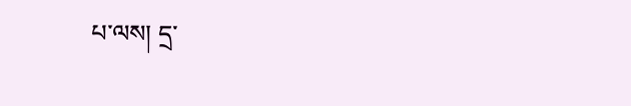པ་ལས། དྲ་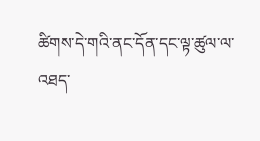ཚིགས་དེ་གའི་ནང་དོན་དང་ལྟ་ཚུལ་ལ་འཐད་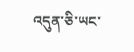འདུན་ཅི་ཡང་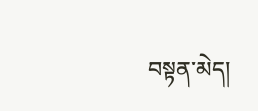བསྟན་མེད།